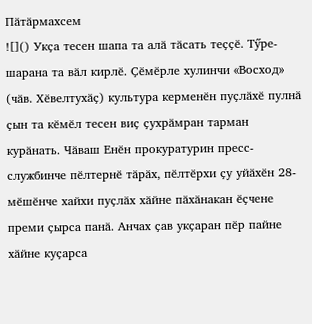Пӑтӑрмахсем
![]() Укҫа тесен шапа та алӑ тӑсать теҫҫӗ. Тӳре-шарана та вӑл кирлӗ. Ҫӗмӗрле хулинчи «Восход» (чӑв. Хӗвелтухӑҫ) культура керменӗн пуҫлӑхӗ пулнӑ ҫын та кӗмӗл тесен виҫ ҫухрӑмран тарман курӑнать. Чӑваш Енӗн прокуратурин пресс-службинче пӗлтернӗ тӑрӑх, пӗлтӗрхи ҫу уйӑхӗн 28-мӗшӗнче хайхи пуҫлӑх хӑйне пӑхӑнакан ӗҫчене преми ҫырса панӑ. Анчах ҫав укҫаран пӗр пайне хӑйне куҫарса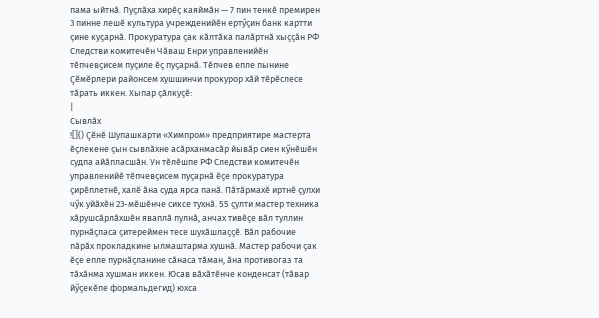пама ыйтнӑ. Пуҫлӑха хирӗҫ каяймӑн — 7 пин тенкӗ премирен 3 пинне лешӗ культура учрежденийӗн ертӳҫин банк картти ҫине куҫарнӑ. Прокуратура ҫак кӑлтӑка палӑртнӑ хыҫҫӑн РФ Следстви комитечӗн Чӑваш Енри управленийӗн тӗпчевҫисем пуҫиле ӗҫ пуҫарнӑ. Тӗпчев епле пынине Ҫӗмӗрлери районсем хушшинчи прокурор хӑй тӗрӗслесе тӑрать иккен. Хыпар ҫӑлкуҫӗ:
|
Сывлӑх
![]() Ҫӗнӗ Шупашкарти «Химпром» предприятире мастерта ӗҫлекене ҫын сывлӑхне асӑрханмасӑр йывӑр сиен кӳнӗшӗн судпа айӑпласшӑн. Ун тӗлӗшпе РФ Следстви комитечӗн управленийӗ тӗпчевҫисем пуҫарнӑ ӗҫе прокуратура ҫирӗплетнӗ, халӗ ӑна суда ярса панӑ. Пӑтӑрмахӗ иртнӗ ҫулхи чӳк уйӑхӗн 23-мӗшӗнче сиксе тухнӑ. 55 ҫулти мастер техника хӑрушсӑрлӑхшӗн яваплӑ пулнӑ, анчах тивӗҫе вӑл туллин пурнӑҫласа ҫитереймен тесе шухӑшлаҫҫӗ. Вӑл рабочие пӑрӑх прокладкине ылмаштарма хушнӑ. Мастер рабочи ҫак ӗҫе епле пурнӑҫланине сӑнаса тӑман, ӑна противогаз та тӑхӑнма хушман иккен. Юсав вӑхӑтӗнче конденсат (тӑвар йӳҫекӗпе формальдегид) юхса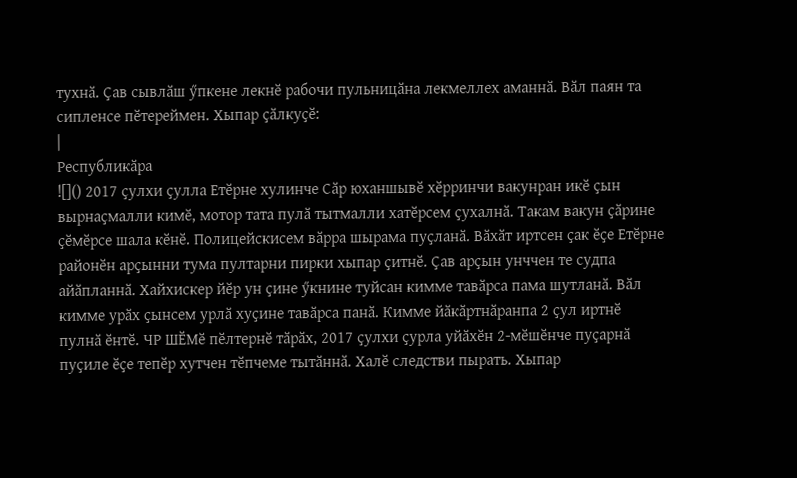тухнӑ. Ҫав сывлӑш ӳпкене лекнӗ рабочи пульницӑна лекмеллех аманнӑ. Вӑл паян та сипленсе пӗтереймен. Хыпар ҫӑлкуҫӗ:
|
Республикӑра
![]() 2017 ҫулхи ҫулла Етӗрне хулинче Сӑр юханшывӗ хӗрринчи вакунран икӗ ҫын вырнаҫмалли кимӗ, мотор тата пулӑ тытмалли хатӗрсем ҫухалнӑ. Такам вакун ҫӑрине ҫӗмӗрсе шала кӗнӗ. Полицейскисем вӑрра шырама пуҫланӑ. Вӑхӑт иртсен ҫак ӗҫе Етӗрне районӗн арҫынни тума пултарни пирки хыпар ҫитнӗ. Ҫав арҫын унччен те судпа айӑпланнӑ. Хайхискер йӗр ун ҫине ӳкнине туйсан кимме тавӑрса пама шутланӑ. Вӑл кимме урӑх ҫынсем урлӑ хуҫине тавӑрса панӑ. Кимме йӑкӑртнӑранпа 2 ҫул иртнӗ пулнӑ ӗнтӗ. ЧР ШӖМӗ пӗлтернӗ тӑрӑх, 2017 ҫулхи ҫурла уйӑхӗн 2-мӗшӗнче пуҫарнӑ пуҫиле ӗҫе тепӗр хутчен тӗпчеме тытӑннӑ. Халӗ следстви пырать. Хыпар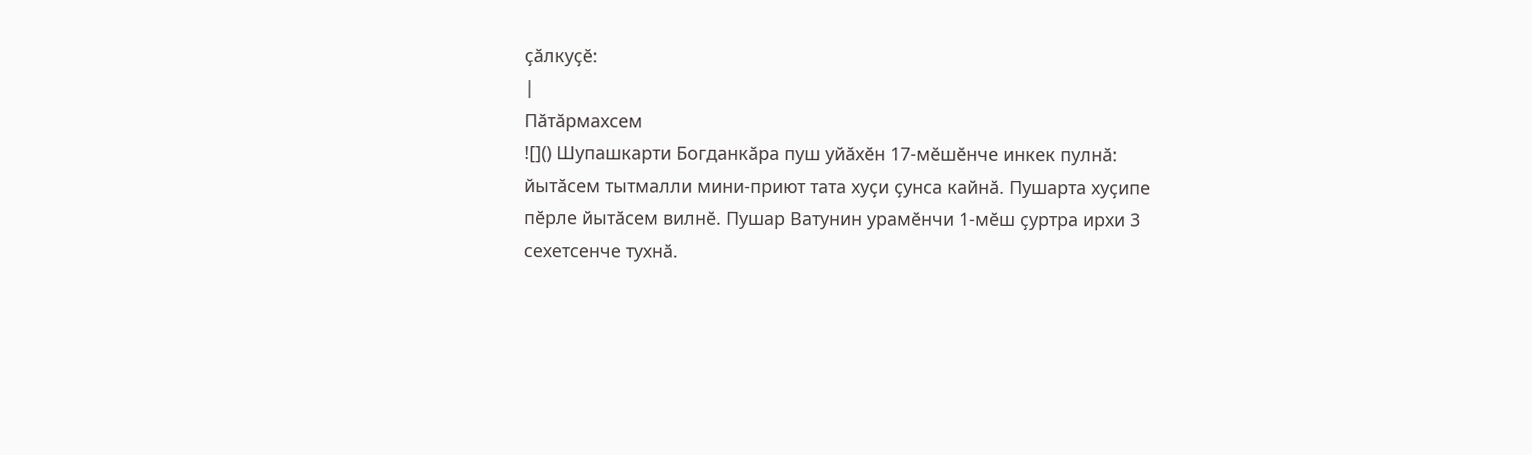ҫӑлкуҫӗ:
|
Пӑтӑрмахсем
![]() Шупашкарти Богданкӑра пуш уйӑхӗн 17-мӗшӗнче инкек пулнӑ: йытӑсем тытмалли мини-приют тата хуҫи ҫунса кайнӑ. Пушарта хуҫипе пӗрле йытӑсем вилнӗ. Пушар Ватунин урамӗнчи 1-мӗш ҫуртра ирхи 3 сехетсенче тухнӑ.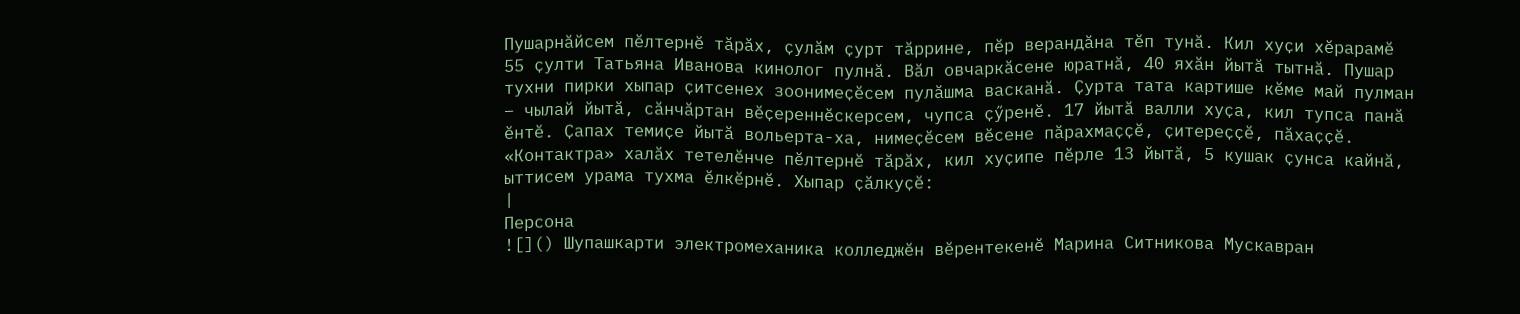Пушарнӑйсем пӗлтернӗ тӑрӑх, ҫулӑм ҫурт тӑррине, пӗр верандӑна тӗп тунӑ. Кил хуҫи хӗрарамӗ 55 ҫулти Татьяна Иванова кинолог пулнӑ. Вӑл овчаркӑсене юратнӑ, 40 яхӑн йытӑ тытнӑ. Пушар тухни пирки хыпар ҫитсенех зоонимеҫӗсем пулӑшма васканӑ. Ҫурта тата картише кӗме май пулман – чылай йытӑ, сӑнчӑртан вӗҫереннӗскерсем, чупса ҫӳренӗ. 17 йытӑ валли хуҫа, кил тупса панӑ ӗнтӗ. Ҫапах темиҫе йытӑ вольерта-ха, нимеҫӗсем вӗсене пӑрахмаҫҫӗ, ҫитереҫҫӗ, пӑхаҫҫӗ. «Контактра» халӑх тетелӗнче пӗлтернӗ тӑрӑх, кил хуҫипе пӗрле 13 йытӑ, 5 кушак ҫунса кайнӑ, ыттисем урама тухма ӗлкӗрнӗ. Хыпар ҫӑлкуҫӗ:
|
Персона
![]() Шупашкарти электромеханика колледжӗн вӗрентекенӗ Марина Ситникова Мускавран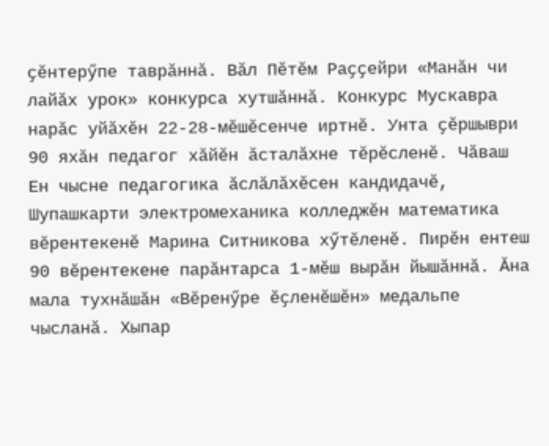ҫӗнтерӳпе таврӑннӑ. Вӑл Пӗтӗм Раҫҫейри «Манӑн чи лайӑх урок» конкурса хутшӑннӑ. Конкурс Мускавра нарӑс уйӑхӗн 22-28-мӗшӗсенче иртнӗ. Унта ҫӗршыври 90 яхӑн педагог хӑйӗн ӑсталӑхне тӗрӗсленӗ. Чӑваш Ен чысне педагогика ӑслӑлӑхӗсен кандидачӗ, Шупашкарти электромеханика колледжӗн математика вӗрентекенӗ Марина Ситникова хӳтӗленӗ. Пирӗн ентеш 90 вӗрентекене парӑнтарса 1-мӗш вырӑн йышӑннӑ. Ӑна мала тухнӑшӑн «Вӗренӳре ӗҫленӗшӗн» медальпе чысланӑ. Хыпар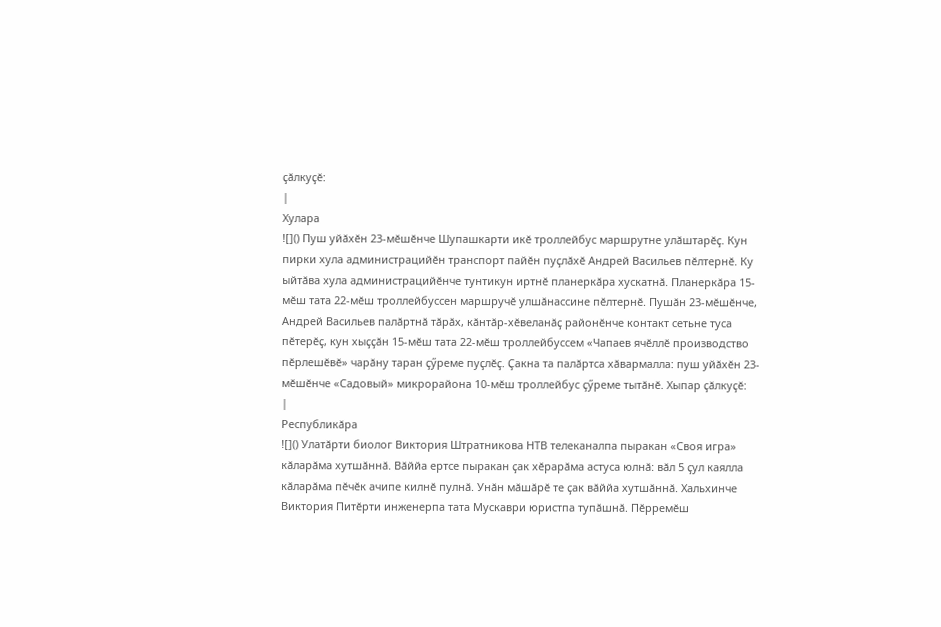ҫӑлкуҫӗ:
|
Хулара
![]() Пуш уйӑхӗн 23-мӗшӗнче Шупашкарти икӗ троллейбус маршрутне улӑштарӗҫ. Кун пирки хула администрацийӗн транспорт пайӗн пуҫлӑхӗ Андрей Васильев пӗлтернӗ. Ку ыйтӑва хула администрацийӗнче тунтикун иртнӗ планеркӑра хускатнӑ. Планеркӑра 15-мӗш тата 22-мӗш троллейбуссен маршручӗ улшӑнассине пӗлтернӗ. Пушӑн 23-мӗшӗнче, Андрей Васильев палӑртнӑ тӑрӑх, кӑнтӑр-хӗвеланӑҫ районӗнче контакт сетьне туса пӗтерӗҫ, кун хыҫҫӑн 15-мӗш тата 22-мӗш троллейбуссем «Чапаев ячӗллӗ производство пӗрлешӗвӗ» чарӑну таран ҫӳреме пуҫлӗҫ. Ҫакна та палӑртса хӑвармалла: пуш уйӑхӗн 23-мӗшӗнче «Садовый» микрорайона 10-мӗш троллейбус ҫӳреме тытӑнӗ. Хыпар ҫӑлкуҫӗ:
|
Республикӑра
![]() Улатӑрти биолог Виктория Штратникова НТВ телеканалпа пыракан «Своя игра» кӑларӑма хутшӑннӑ. Вӑййа ертсе пыракан ҫак хӗрарӑма астуса юлнӑ: вӑл 5 ҫул каялла кӑларӑма пӗчӗк ачипе килнӗ пулнӑ. Унӑн мӑшӑрӗ те ҫак вӑййа хутшӑннӑ. Хальхинче Виктория Питӗрти инженерпа тата Мускаври юристпа тупӑшнӑ. Пӗрремӗш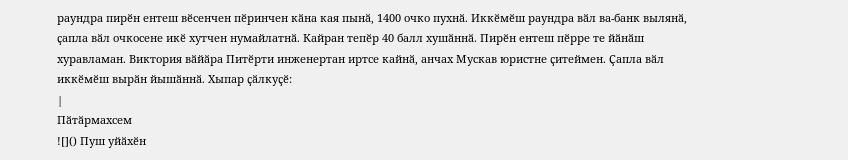раундра пирӗн ентеш вӗсенчен пӗринчен кӑна кая пынӑ, 1400 очко пухнӑ. Иккӗмӗш раундра вӑл ва-банк вылянӑ, ҫапла вӑл очкосене икӗ хутчен нумайлатнӑ. Кайран тепӗр 40 балл хушӑннӑ. Пирӗн ентеш пӗрре те йӑнӑш хуравламан. Виктория вӑйӑра Питӗрти инженертан иртсе кайнӑ, анчах Мускав юристне ҫитеймен. Ҫапла вӑл иккӗмӗш вырӑн йышӑннӑ. Хыпар ҫӑлкуҫӗ:
|
Пӑтӑрмахсем
![]() Пуш уйӑхӗн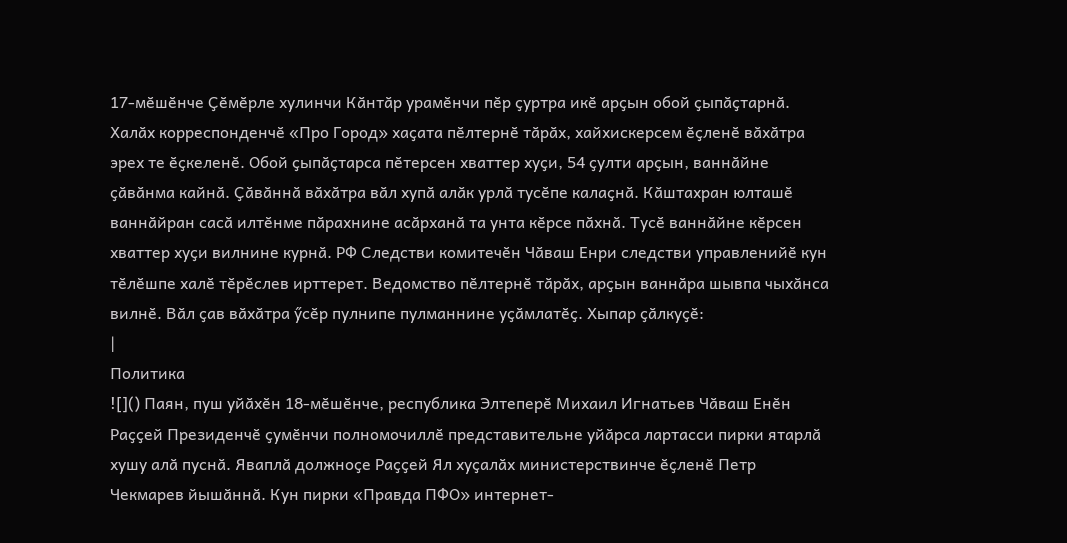17-мӗшӗнче Ҫӗмӗрле хулинчи Кӑнтӑр урамӗнчи пӗр ҫуртра икӗ арҫын обой ҫыпӑҫтарнӑ. Халӑх корреспонденчӗ «Про Город» хаҫата пӗлтернӗ тӑрӑх, хайхискерсем ӗҫленӗ вӑхӑтра эрех те ӗҫкеленӗ. Обой ҫыпӑҫтарса пӗтерсен хваттер хуҫи, 54 ҫулти арҫын, ваннӑйне ҫӑвӑнма кайнӑ. Ҫӑвӑннӑ вӑхӑтра вӑл хупӑ алӑк урлӑ тусӗпе калаҫнӑ. Кӑштахран юлташӗ ваннӑйран сасӑ илтӗнме пӑрахнине асӑрханӑ та унта кӗрсе пӑхнӑ. Тусӗ ваннӑйне кӗрсен хваттер хуҫи вилнине курнӑ. РФ Следстви комитечӗн Чӑваш Енри следстви управленийӗ кун тӗлӗшпе халӗ тӗрӗслев ирттерет. Ведомство пӗлтернӗ тӑрӑх, арҫын ваннӑра шывпа чыхӑнса вилнӗ. Вӑл ҫав вӑхӑтра ӳсӗр пулнипе пулманнине уҫӑмлатӗҫ. Хыпар ҫӑлкуҫӗ:
|
Политика
![]() Паян, пуш уйӑхӗн 18-мӗшӗнче, республика Элтеперӗ Михаил Игнатьев Чӑваш Енӗн Раҫҫей Президенчӗ ҫумӗнчи полномочиллӗ представительне уйӑрса лартасси пирки ятарлӑ хушу алӑ пуснӑ. Яваплӑ должноҫе Раҫҫей Ял хуҫалӑх министерствинче ӗҫленӗ Петр Чекмарев йышӑннӑ. Кун пирки «Правда ПФО» интернет-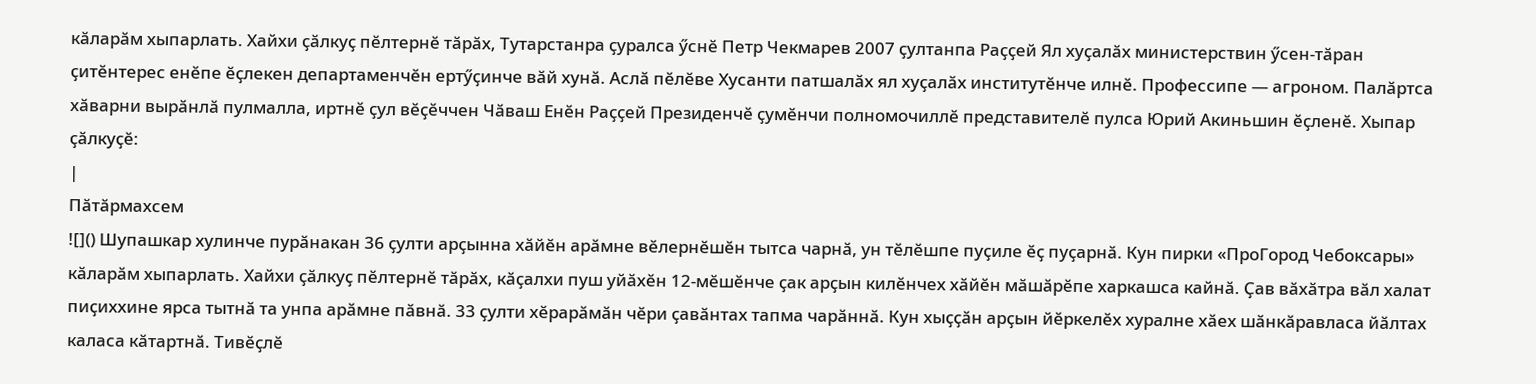кӑларӑм хыпарлать. Хайхи ҫӑлкуҫ пӗлтернӗ тӑрӑх, Тутарстанра ҫуралса ӳснӗ Петр Чекмарев 2007 ҫултанпа Раҫҫей Ял хуҫалӑх министерствин ӳсен-тӑран ҫитӗнтерес енӗпе ӗҫлекен департаменчӗн ертӳҫинче вӑй хунӑ. Аслӑ пӗлӗве Хусанти патшалӑх ял хуҫалӑх институтӗнче илнӗ. Профессипе — агроном. Палӑртса хӑварни вырӑнлӑ пулмалла, иртнӗ ҫул вӗҫӗччен Чӑваш Енӗн Раҫҫей Президенчӗ ҫумӗнчи полномочиллӗ представителӗ пулса Юрий Акиньшин ӗҫленӗ. Хыпар ҫӑлкуҫӗ:
|
Пӑтӑрмахсем
![]() Шупашкар хулинче пурӑнакан 36 ҫулти арҫынна хӑйӗн арӑмне вӗлернӗшӗн тытса чарнӑ, ун тӗлӗшпе пуҫиле ӗҫ пуҫарнӑ. Кун пирки «ПроГород Чебоксары» кӑларӑм хыпарлать. Хайхи ҫӑлкуҫ пӗлтернӗ тӑрӑх, кӑҫалхи пуш уйӑхӗн 12-мӗшӗнче ҫак арҫын килӗнчех хӑйӗн мӑшӑрӗпе харкашса кайнӑ. Ҫав вӑхӑтра вӑл халат пиҫиххине ярса тытнӑ та унпа арӑмне пӑвнӑ. 33 ҫулти хӗрарӑмӑн чӗри ҫавӑнтах тапма чарӑннӑ. Кун хыҫҫӑн арҫын йӗркелӗх хуралне хӑех шӑнкӑравласа йӑлтах каласа кӑтартнӑ. Тивӗҫлӗ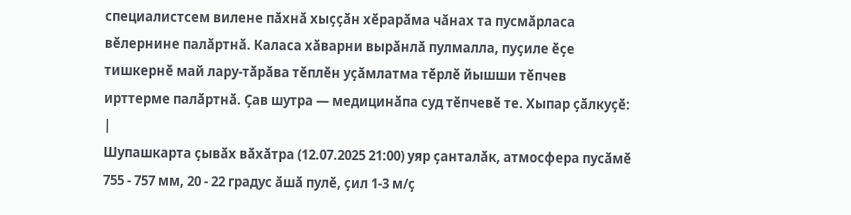специалистсем вилене пӑхнӑ хыҫҫӑн хӗрарӑма чӑнах та пусмӑрласа вӗлернине палӑртнӑ. Каласа хӑварни вырӑнлӑ пулмалла, пуҫиле ӗҫе тишкернӗ май лару-тӑрӑва тӗплӗн уҫӑмлатма тӗрлӗ йышши тӗпчев ирттерме палӑртнӑ. Ҫав шутра — медицинӑпа суд тӗпчевӗ те. Хыпар ҫӑлкуҫӗ:
|
Шупашкарта ҫывӑх вӑхӑтра (12.07.2025 21:00) уяр ҫанталӑк, атмосфера пусӑмӗ 755 - 757 мм, 20 - 22 градус ӑшӑ пулӗ, ҫил 1-3 м/ҫ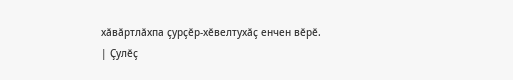хӑвӑртлӑхпа ҫурҫӗр-хӗвелтухӑҫ енчен вӗрӗ.
| Ҫулӗҫ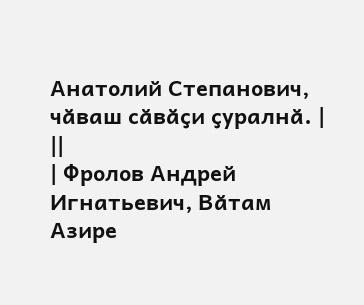Анатолий Степанович, чӑваш сӑвӑҫи ҫуралнӑ. | ||
| Фролов Андрей Игнатьевич, Вӑтам Азире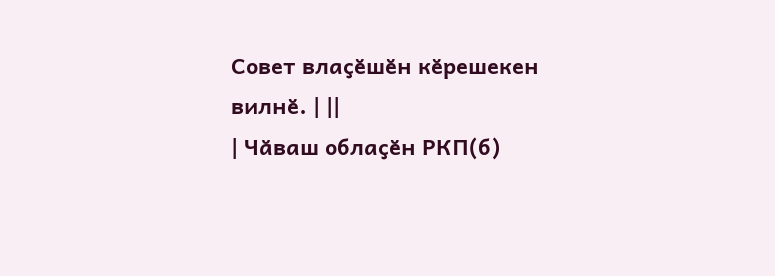Совет влаҫӗшӗн кӗрешекен вилнӗ. | ||
| Чӑваш облаҫӗн РКП(б)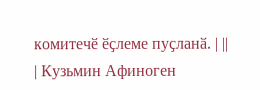комитечӗ ӗҫлеме пуҫланӑ. | ||
| Кузьмин Афиноген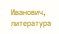Иванович, литература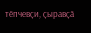тӗпчевҫи, ҫыравҫӑ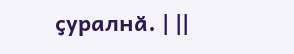ҫуралнӑ. | ||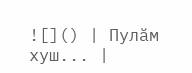![]() | Пулӑм хуш... |